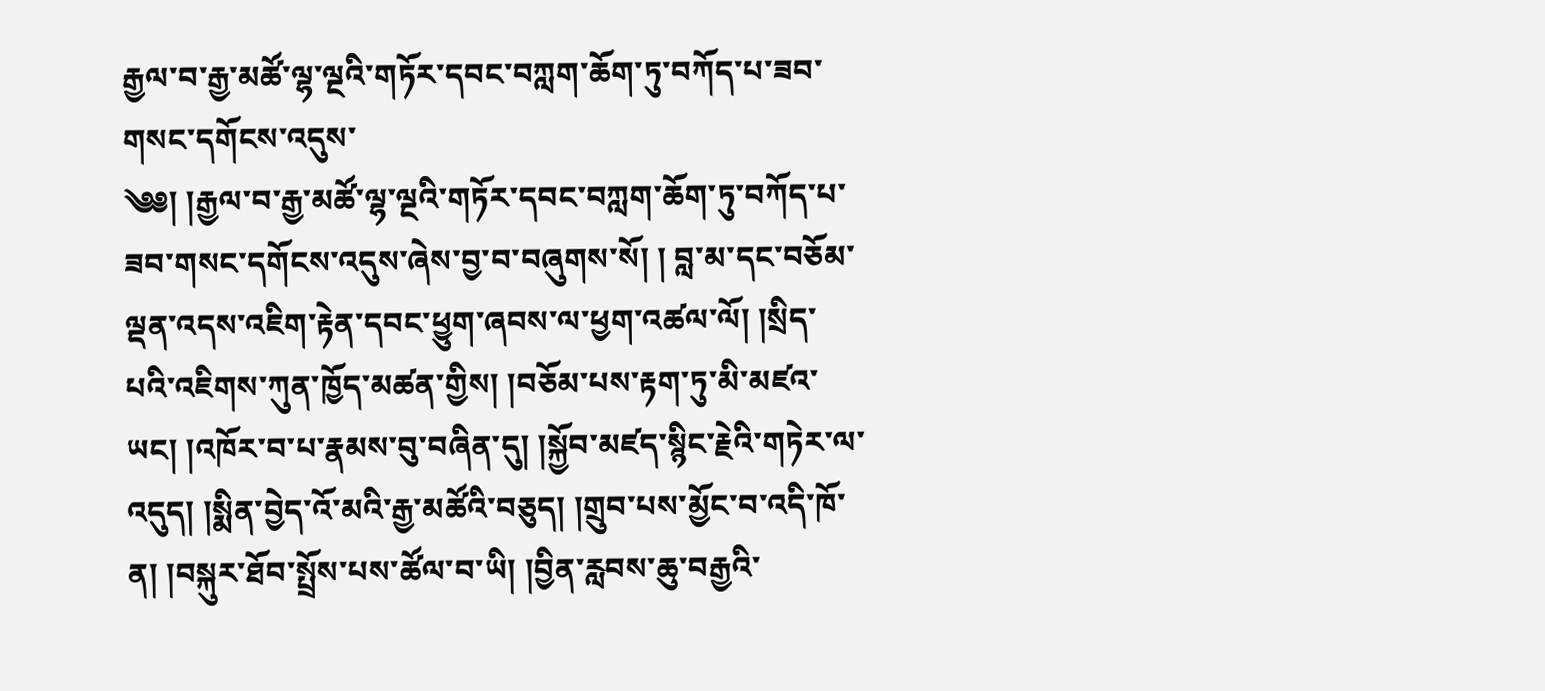རྒྱལ་བ་རྒྱ་མཚོ་ལྷ་ལྔའི་གཏོར་དབང་བཀླག་ཆོག་ཏུ་བཀོད་པ་ཟབ་གསང་དགོངས་འདུས་
༄༅། །རྒྱལ་བ་རྒྱ་མཚོ་ལྷ་ལྔའི་གཏོར་དབང་བཀླག་ཆོག་ཏུ་བཀོད་པ་ཟབ་གསང་དགོངས་འདུས་ཞེས་བྱ་བ་བཞུགས་སོ། ། བླ་མ་དང་བཅོམ་ལྡན་འདས་འཇིག་རྟེན་དབང་ཕྱུག་ཞབས་ལ་ཕྱག་འཚལ་ལོ། །སྲིད་པའི་འཇིགས་ཀུན་ཁྱོད་མཚན་གྱིས། །བཅོམ་པས་རྟག་ཏུ་མི་མཛའ་ཡང། །འཁོར་བ་པ་རྣམས་བུ་བཞིན་དུ། །སྐྱོབ་མཛད་སྙིང་རྗེའི་གཏེར་ལ་འདུད། །སྨིན་བྱེད་འོ་མའི་རྒྱ་མཚོའི་བཅུད། །གྲུབ་པས་མྱོང་བ་འདི་ཁོ་ན། །བསྐུར་ཐོབ་སྤྲོས་པས་ཚོལ་བ་ཡི། །བྱིན་རླབས་ཆུ་བརྒྱའི་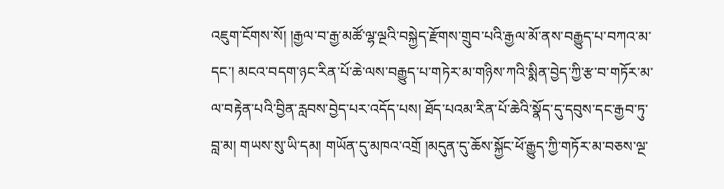འཇུག་ངོགས་སོ། །རྒྱལ་བ་རྒྱ་མཚོ་ལྷ་ལྔའི་བསྐྱེད་རྫོགས་གྲུབ་པའི་རྒྱལ་མོ་ནས་བརྒྱུད་པ་བཀའ་མ་དང་། མངའ་བདག་ཉང་རིན་པོ་ཆེ་ལས་བརྒྱུད་པ་གཏེར་མ་གཉིས་ཀའི་སྨིན་བྱེད་ཀྱི་རྩ་བ་གཏོར་མ་ལ་བརྟེན་པའི་བྱིན་རླབས་བྱེད་པར་འདོད་པས། ཐོད་པའམ་རིན་པོ་ཆེའི་སྣོད་དུ་དབུས་དང་རྒྱབ་ཏུ་བླ་མ། གཡས་སུ་ཡི་དམ། གཡོན་དུ་མཁའ་འགྲོ །མདུན་དུ་ཆོས་སྐྱོང་ཕོ་རྒྱུད་ཀྱི་གཏོར་མ་བཅས་ལྔ་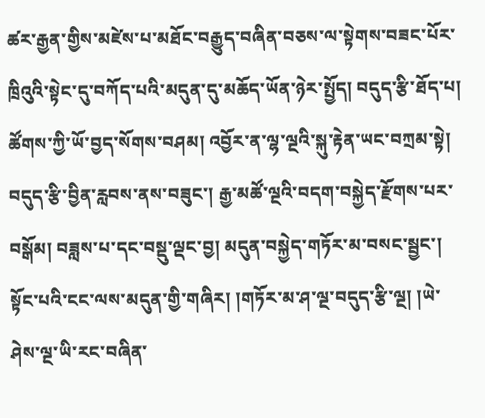ཚར་རྒྱན་གྱིས་མཛེས་པ་མཐོང་བརྒྱུད་བཞིན་བཅས་ལ་སྟེགས་བཟང་པོར་ཁྲིའུའི་སྟེང་དུ་བཀོད་པའི་མདུན་དུ་མཆོད་ཡོན་ཉེར་སྤྱོད། བདུད་རྩི་ཐོད་པ། ཚོགས་ཀྱི་ཡོ་བྱད་སོགས་བཤམ། འབྱོར་ན་ལྷ་ལྔའི་སྐུ་རྟེན་ཡང་བཀྲམ་སྟེ། བདུད་རྩི་བྱིན་རླབས་ནས་བཟུང་། རྒྱ་མཚོ་ལྔའི་བདག་བསྐྱེད་རྫོགས་པར་བསྒོམ། བཟླས་པ་དང་བསྡུ་ལྡང་བྱ། མདུན་བསྐྱེད་གཏོར་མ་བསང་སྦྱང་། སྟོང་པའི་ངང་ལས་མདུན་གྱི་གཞིར། །གཏོར་མ་ཤ་ལྔ་བདུད་རྩི་ལྔ། །ཡེ་ཤེས་ལྔ་ཡི་རང་བཞིན་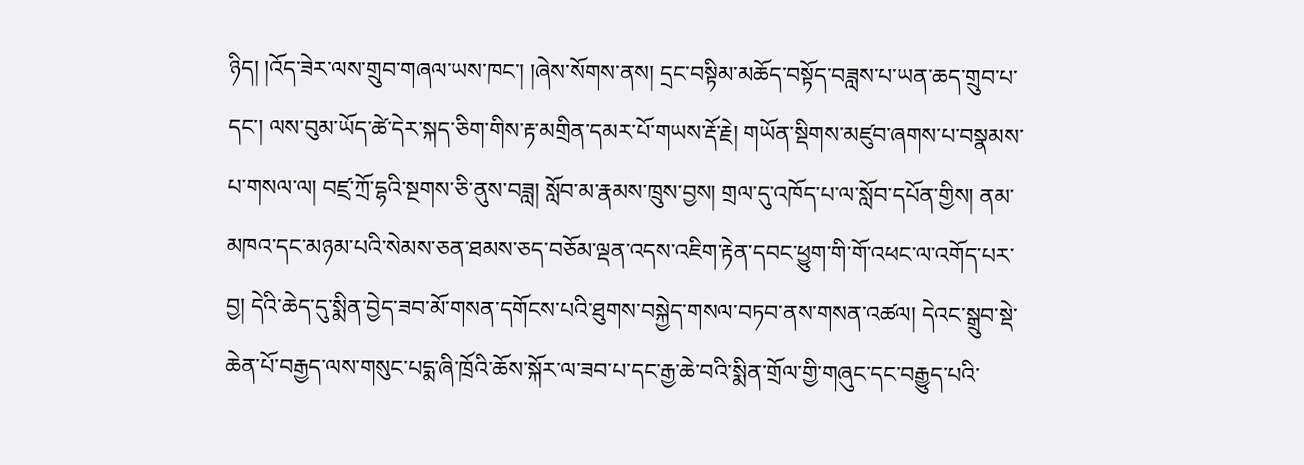ཉིད། །འོད་ཟེར་ལས་གྲུབ་གཞལ་ཡས་ཁང་། །ཞེས་སོགས་ནས། དྲང་བསྟིམ་མཆོད་བསྟོད་བཟླས་པ་ཡན་ཆད་གྲུབ་པ་དང་། ལས་བུམ་ཡོད་ཚེ་དེར་སྐད་ཅིག་གིས་རྟ་མགྲིན་དམར་པོ་གཡས་རྡོ་རྗེ། གཡོན་སྡིགས་མཛུབ་ཞགས་པ་བསྣམས་པ་གསལ་ལ། བཛྲ་ཀྲོ་དྷའི་སྔགས་ཅི་ནུས་བཟླ། སློབ་མ་རྣམས་ཁྲུས་བྱས། གྲལ་དུ་འཁོད་པ་ལ་སློབ་དཔོན་གྱིས། ནམ་མཁའ་དང་མཉམ་པའི་སེམས་ཅན་ཐམས་ཅད་བཅོམ་ལྡན་འདས་འཇིག་རྟེན་དབང་ཕྱུག་གི་གོ་འཕང་ལ་འགོད་པར་བྱ། དེའི་ཆེད་དུ་སྨིན་བྱེད་ཟབ་མོ་གསན་དགོངས་པའི་ཐུགས་བསྐྱེད་གསལ་བཏབ་ནས་གསན་འཚལ། དེའང་སྒྲུབ་སྡེ་ཆེན་པོ་བརྒྱད་ལས་གསུང་པདྨ་ཞི་ཁྲོའི་ཆོས་སྐོར་ལ་ཟབ་པ་དང་རྒྱ་ཆེ་བའི་སྨིན་གྲོལ་གྱི་གཞུང་དང་བརྒྱུད་པའི་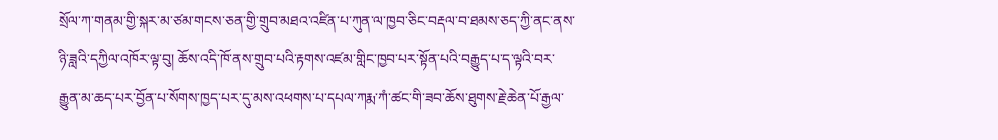སྲོལ་ཀ་གནམ་གྱི་སྐར་མ་ཙམ་གངས་ཅན་གྱི་གྲུབ་མཐའ་འཛིན་པ་ཀུན་ལ་ཁྱབ་ཅིང་བརྡལ་བ་ཐམས་ཅད་ཀྱི་ནང་ནས་ཉི་ཟླའི་དཀྱིལ་འཁོར་ལྟ་བུ། ཆོས་འདི་ཁོ་ནས་གྲུབ་པའི་རྟགས་འཛམ་གླིང་ཁྱབ་པར་སྟོན་པའི་བརྒྱུད་པ་ད་ལྟའི་བར་རྒྱུན་མ་ཆད་པར་བྱོན་པ་སོགས་ཁྱད་པར་དུ་མས་འཕགས་པ་དཔལ་ཀརྨ་ཀཾ་ཚང་གི་ཟབ་ཆོས་ཐུགས་རྗེ་ཆེན་པོ་རྒྱལ་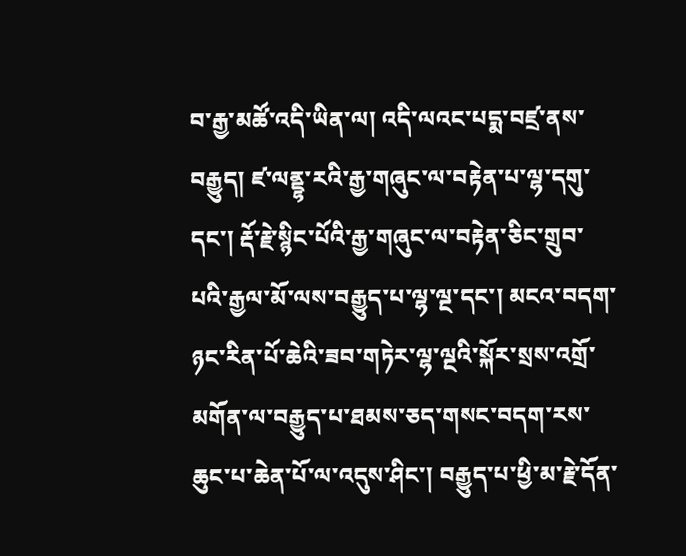བ་རྒྱ་མཚོ་འདི་ཡིན་ལ། འདི་ལའང་པདྨ་བཛྲ་ནས་བརྒྱུད། ཛ་ལནྡྷ་རའི་རྒྱ་གཞུང་ལ་བརྟེན་པ་ལྷ་དགུ་དང་། རྡོ་རྗེ་སྙིང་པོའི་རྒྱ་གཞུང་ལ་བརྟེན་ཅིང་གྲུབ་པའི་རྒྱལ་མོ་ལས་བརྒྱུད་པ་ལྷ་ལྔ་དང་། མངའ་བདག་ཉང་རིན་པོ་ཆེའི་ཟབ་གཏེར་ལྷ་ལྔའི་སྐོར་སྲས་འགྲོ་མགོན་ལ་བརྒྱུད་པ་ཐམས་ཅད་གསང་བདག་རས་ཆུང་པ་ཆེན་པོ་ལ་འདུས་ཤིང་། བརྒྱུད་པ་ཕྱི་མ་རྗེ་དོན་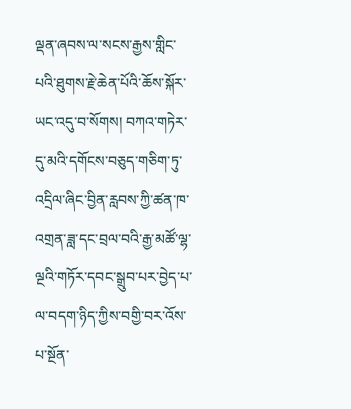ལྡན་ཞབས་ལ་སངས་རྒྱས་གླིང་པའི་ཐུགས་རྗེ་ཆེན་པོའི་ཆོས་སྐོར་ཡང་འདུ་བ་སོགས། བཀའ་གཏེར་དུ་མའི་དགོངས་བཅུད་གཅིག་ཏུ་འདྲིལ་ཞིང་བྱིན་རླབས་ཀྱི་ཚན་ཁ་འགྲན་ཟླ་དང་བྲལ་བའི་རྒྱ་མཚོ་ལྷ་ལྔའི་གཏོར་དབང་སྒྲུབ་པར་བྱེད་པ་ལ་བདག་ཉིད་ཀྱིས་བགྱི་བར་འོས་པ་སྔོན་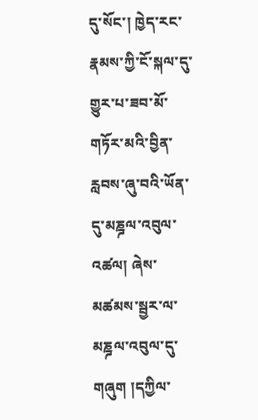དུ་སོང་། ཁྱེད་རང་རྣམས་ཀྱི་ངོ་སྐལ་དུ་གྱུར་པ་ཟབ་མོ་གཏོར་མའི་བྱིན་རླབས་ཞུ་བའི་ཡོན་དུ་མཎྜལ་འབུལ་འཚལ། ཞེས་མཚམས་སྦྱར་ལ་མཎྜལ་འབུལ་དུ་གཞུག །དཀྱིལ་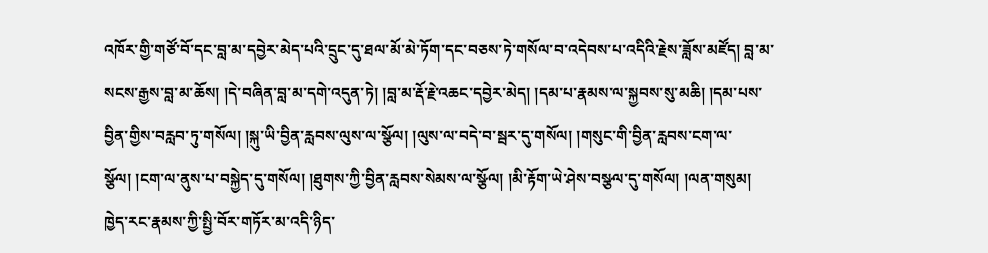འཁོར་གྱི་གཙོ་བོ་དང་བླ་མ་དབྱེར་མེད་པའི་དྲུང་དུ་ཐལ་མོ་མེ་ཏོག་དང་བཅས་ཏེ་གསོལ་བ་འདེབས་པ་འདིའི་རྗེས་ཟློས་མཛོད། བླ་མ་སངས་རྒྱས་བླ་མ་ཆོས། །དེ་བཞིན་བླ་མ་དགེ་འདུན་ཏེ། །བླ་མ་རྡོ་རྗེ་འཆང་དབྱེར་མེད། །དམ་པ་རྣམས་ལ་སྐྱབས་སུ་མཆི། །དམ་པས་བྱིན་གྱིས་བརླབ་ཏུ་གསོལ། །སྐུ་ཡི་བྱིན་རླབས་ལུས་ལ་སྩོལ། །ལུས་ལ་བདེ་བ་སྦར་དུ་གསོལ། །གསུང་གི་བྱིན་རླབས་ངག་ལ་སྩོལ། །ངག་ལ་ནུས་པ་བསྐྱེད་དུ་གསོལ། །ཐུགས་ཀྱི་བྱིན་རླབས་སེམས་ལ་སྩོལ། །མི་རྟོག་ཡེ་ཤེས་བསྩལ་དུ་གསོལ། །ལན་གསུམ། ཁྱེད་རང་རྣམས་ཀྱི་སྤྱི་བོར་གཏོར་མ་འདི་ཉིད་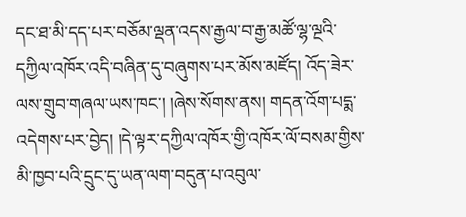དང་ཐ་མི་དད་པར་བཅོམ་ལྡན་འདས་རྒྱལ་བ་རྒྱ་མཚོ་ལྷ་ལྔའི་དཀྱིལ་འཁོར་འདི་བཞིན་དུ་བཞུགས་པར་མོས་མཛོད། འོད་ཟེར་ལས་གྲུབ་གཞལ་ཡས་ཁང་། །ཞེས་སོགས་ནས། གདན་འོག་པདྨ་འདེགས་པར་བྱེད། །དེ་ལྟར་དཀྱིལ་འཁོར་གྱི་འཁོར་ལོ་བསམ་གྱིས་མི་ཁྱབ་པའི་དྲུང་དུ་ཡན་ལག་བདུན་པ་འབུལ་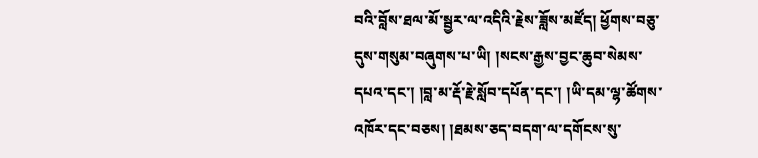བའི་བློས་ཐལ་མོ་སྦྱར་ལ་འདིའི་རྗེས་ཟློས་མཛོད། ཕྱོགས་བཅུ་དུས་གསུམ་བཞུགས་པ་ཡི། །སངས་རྒྱས་བྱང་ཆུབ་སེམས་དཔའ་དང་། །བླ་མ་རྡོ་རྗེ་སློབ་དཔོན་དང་། །ཡི་དམ་ལྷ་ཚོགས་འཁོར་དང་བཅས། །ཐམས་ཅད་བདག་ལ་དགོངས་སུ་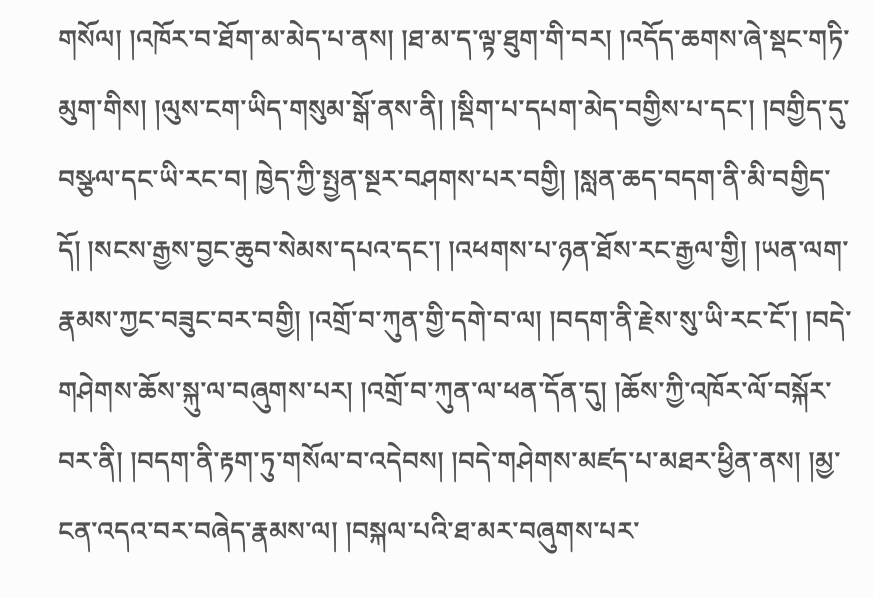གསོལ། །འཁོར་བ་ཐོག་མ་མེད་པ་ནས། །ཐ་མ་ད་ལྟ་ཐུག་གི་བར། །འདོད་ཆགས་ཞེ་སྡང་གཏི་མུག་གིས། །ལུས་ངག་ཡིད་གསུམ་སྒོ་ནས་ནི། །སྡིག་པ་དཔག་མེད་བགྱིས་པ་དང་། །བགྱིད་དུ་བསྩལ་དང་ཡི་རང་བ། ཁྱེད་ཀྱི་སྤྱན་སྔར་བཤགས་པར་བགྱི། །སླན་ཆད་བདག་ནི་མི་བགྱིད་དོ། །སངས་རྒྱས་བྱང་ཆུབ་སེམས་དཔའ་དང་། །འཕགས་པ་ཉན་ཐོས་རང་རྒྱལ་གྱི། །ཡན་ལག་རྣམས་ཀྱང་བཟུང་བར་བགྱི། །འགྲོ་བ་ཀུན་གྱི་དགེ་བ་ལ། །བདག་ནི་རྗེས་སུ་ཡི་རང་ངོ་། །བདེ་གཤེགས་ཆོས་སྐུ་ལ་བཞུགས་པར། །འགྲོ་བ་ཀུན་ལ་ཕན་དོན་དུ། །ཆོས་ཀྱི་འཁོར་ལོ་བསྐོར་བར་ནི། །བདག་ནི་རྟག་ཏུ་གསོལ་བ་འདེབས། །བདེ་གཤེགས་མཛད་པ་མཐར་ཕྱིན་ནས། །མྱ་ངན་འདའ་བར་བཞེད་རྣམས་ལ། །བསྐལ་པའི་ཐ་མར་བཞུགས་པར་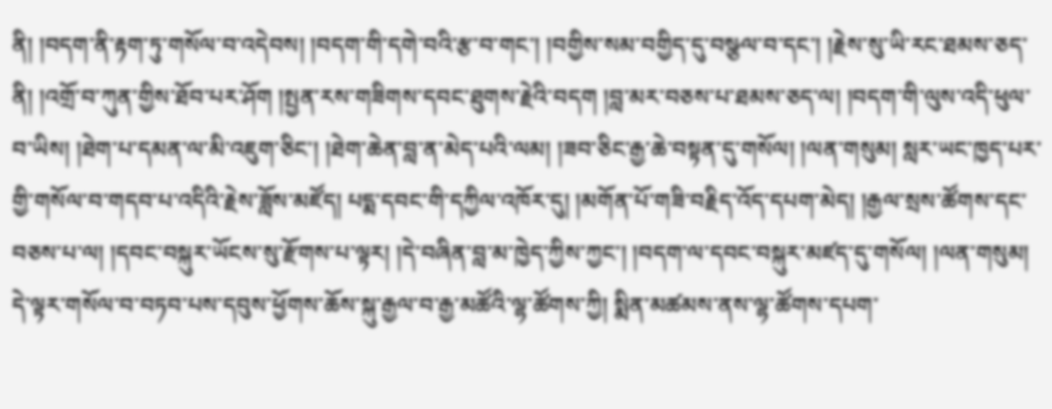ནི། །བདག་ནི་རྟག་ཏུ་གསོལ་བ་འདེབས། །བདག་གི་དགེ་བའི་རྩ་བ་གང་། །བགྱིས་སམ་བགྱིད་དུ་བསྩལ་བ་དང་། །རྗེས་སུ་ཡི་རང་ཐམས་ཅད་ནི། །འགྲོ་བ་ཀུན་གྱིས་ཐོབ་པར་ཤོག །སྤྱན་རས་གཟིགས་དབང་ཐུགས་རྗེའི་བདག །བླ་མར་བཅས་པ་ཐམས་ཅད་ལ། །བདག་གི་ལུས་འདི་ཕུལ་བ་ཡིས། །ཐེག་པ་དམན་ལ་མི་འཇུག་ཅིང་། །ཐེག་ཆེན་བླ་ན་མེད་པའི་ལམ། །ཟབ་ཅིང་རྒྱ་ཆེ་བསྟན་དུ་གསོལ། །ལན་གསུམ། སླར་ཡང་ཁྱད་པར་གྱི་གསོལ་བ་གདབ་པ་འདིའི་རྗེས་ཟློས་མཛོད། པདྨ་དབང་གི་དཀྱིལ་འཁོར་དུ། །མགོན་པོ་གཟི་བརྗིད་འོད་དཔག་མེད། །རྒྱལ་སྲས་ཚོགས་དང་བཅས་པ་ལ། །དབང་བསྐུར་ཡོངས་སུ་རྫོགས་པ་ལྟར། །དེ་བཞིན་བླ་མ་ཁྱེད་ཀྱིས་ཀྱང་། །བདག་ལ་དབང་བསྐུར་མཛད་དུ་གསོལ། །ལན་གསུམ། དེ་ལྟར་གསོལ་བ་བཏབ་པས་དབུས་ཕྱོགས་ཆོས་སྐུ་རྒྱལ་བ་རྒྱ་མཚོའི་ལྷ་ཚོགས་ཀྱི། སྨིན་མཚམས་ནས་ལྷ་ཚོགས་དཔག་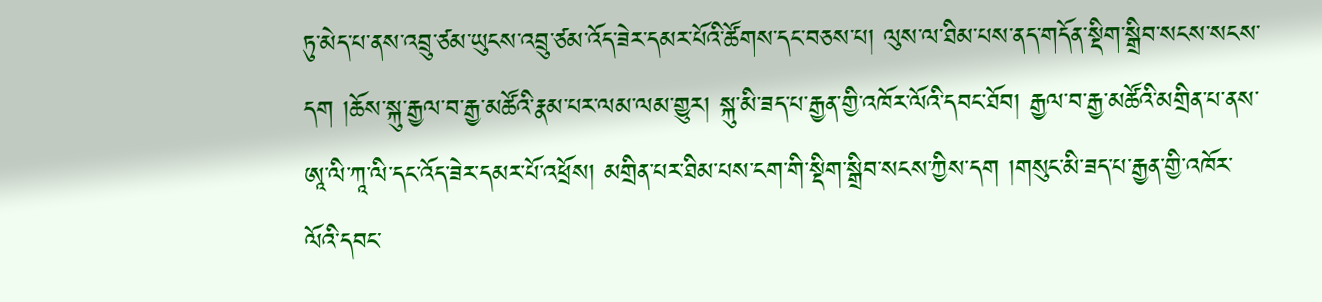ཏུ་མེད་པ་ནས་འབྲུ་ཙམ་ཡུངས་འབྲུ་ཙམ་འོད་ཟེར་དམར་པོའི་ཚོགས་དང་བཅས་པ། ལུས་ལ་ཐིམ་པས་ནད་གདོན་སྡིག་སྒྲིབ་སངས་སངས་དག །ཆོས་སྐུ་རྒྱལ་བ་རྒྱ་མཚོའི་རྣམ་པར་ལམ་ལམ་གྱུར། སྐུ་མི་ཟད་པ་རྒྱན་གྱི་འཁོར་ལོའི་དབང་ཐོབ། རྒྱལ་བ་རྒྱ་མཚོའི་མགྲིན་པ་ནས་ཨཱ་ལི་ཀཱ་ལི་དང་འོད་ཟེར་དམར་པོ་འཕྲོས། མགྲིན་པར་ཐིམ་པས་ངག་གི་སྡིག་སྒྲིབ་སངས་ཀྱིས་དག །གསུང་མི་ཟད་པ་རྒྱན་གྱི་འཁོར་ལོའི་དབང་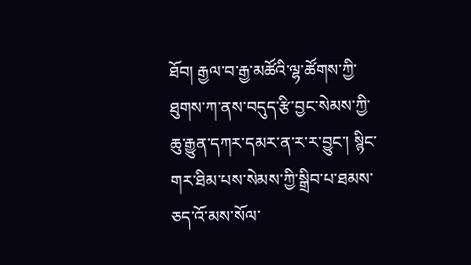ཐོབ། རྒྱལ་བ་རྒྱ་མཚོའི་ལྷ་ཚོགས་ཀྱི་ཐུགས་ཀ་ནས་བདུད་རྩི་བྱང་སེམས་ཀྱི་ཆུ་རྒྱུན་དཀར་དམར་ན་ར་ར་བྱུང་། སྙིང་གར་ཐིམ་པས་སེམས་ཀྱི་སྒྲིབ་པ་ཐམས་ཅད་འོ་མས་སོལ་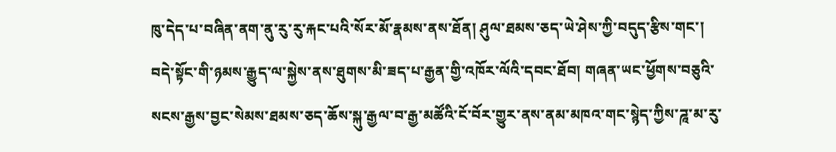ཁུ་དེད་པ་བཞིན་ནག་ནུ་རུ་རུ་རྐང་པའི་སོར་མོ་རྣམས་ནས་ཐོན། ཤུལ་ཐམས་ཅད་ཡེ་ཤེས་ཀྱི་བདུད་རྩིས་གང་། བདེ་སྟོང་གི་ཉམས་རྒྱུད་ལ་སྐྱེས་ནས་ཐུགས་མི་ཟད་པ་རྒྱན་གྱི་འཁོར་ལོའི་དབང་ཐོབ། གཞན་ཡང་ཕྱོགས་བཅུའི་སངས་རྒྱས་བྱང་སེམས་ཐམས་ཅད་ཆོས་སྐུ་རྒྱལ་བ་རྒྱ་མཚོའི་ངོ་བོར་གྱུར་ནས་ནམ་མཁའ་གང་སྙེད་ཀྱིས་ཌཱ་མ་རུ་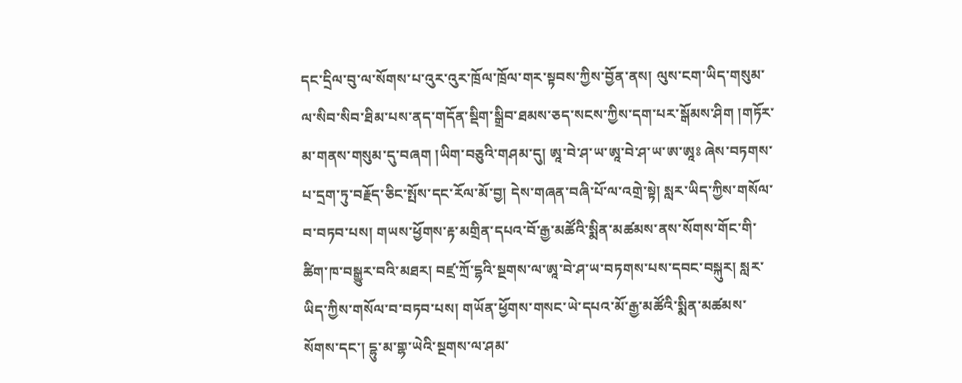དང་དྲིལ་བུ་ལ་སོགས་པ་འུར་འུར་ཁྲོལ་ཁྲོལ་གར་སྟབས་ཀྱིས་བྱོན་ནས། ལུས་ངག་ཡིད་གསུམ་ལ་སིབ་སིབ་ཐིམ་པས་ནད་གདོན་སྡིག་སྒྲིབ་ཐམས་ཅད་སངས་ཀྱིས་དག་པར་སྒོམས་ཤིག །གཏོར་མ་གནས་གསུམ་དུ་བཞག །ཡིག་བཅུའི་གཤམ་དུ། ཨཱ་བེ་ཤ་ཡ་ཨཱ་བེ་ཤ་ཡ་ཨ་ཨཱཿ ཞེས་བཏགས་པ་དྲག་ཏུ་བརྗོད་ཅིང་སྤོས་དང་རོལ་མོ་བྱ། དེས་གཞན་བཞི་པོ་ལ་འགྲེ་སྟེ། སླར་ཡིད་ཀྱིས་གསོལ་བ་བཏབ་པས། གཡས་ཕྱོགས་རྟ་མགྲིན་དཔའ་བོ་རྒྱ་མཚོའི་སྨིན་མཚམས་ནས་སོགས་གོང་གི་ཚིག་ཁ་བསྒྱུར་བའི་མཐར། བཛྲ་ཀྲོ་དྷའི་སྔགས་ལ་ཨཱ་བེ་ཤ་ཡ་བཏགས་པས་དབང་བསྐུར། སླར་ཡིད་ཀྱིས་གསོལ་བ་བཏབ་པས། གཡོན་ཕྱོགས་གསང་ཡེ་དཔའ་མོ་རྒྱ་མཚོའི་སྨིན་མཚམས་སོགས་དང་། དྷུ་མ་གྷ་ཡེའི་སྔགས་ལ་ཤམ་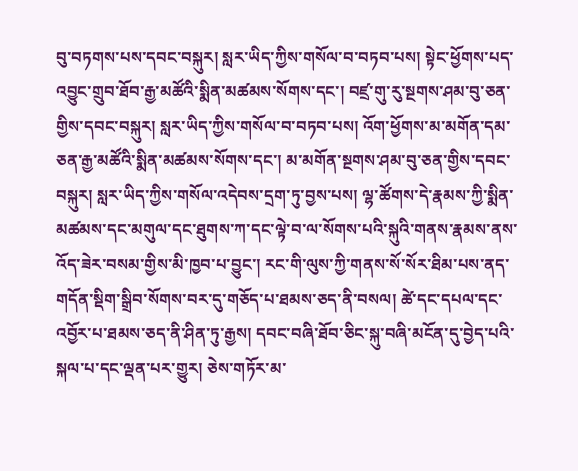བུ་བཏགས་པས་དབང་བསྐུར། སླར་ཡིད་ཀྱིས་གསོལ་བ་བཏབ་པས། སྟེང་ཕྱོགས་པད་འབྱུང་གྲུབ་ཐོབ་རྒྱ་མཚོའི་སྨིན་མཚམས་སོགས་དང་། བཛྲ་གུ་རུ་སྔགས་ཤམ་བུ་ཅན་གྱིས་དབང་བསྐུར། སླར་ཡིད་ཀྱིས་གསོལ་བ་བཏབ་པས། འོག་ཕྱོགས་མ་མགོན་དམ་ཅན་རྒྱ་མཚོའི་སྨིན་མཚམས་སོགས་དང་། མ་མགོན་སྔགས་ཤམ་བུ་ཅན་གྱིས་དབང་བསྐུར། སླར་ཡིད་ཀྱིས་གསོལ་འདེབས་དྲག་ཏུ་བྱས་པས། ལྷ་ཚོགས་དེ་རྣམས་ཀྱི་སྨིན་མཚམས་དང་མགུལ་དང་ཐུགས་ཀ་དང་ལྟེ་བ་ལ་སོགས་པའི་སྐུའི་གནས་རྣམས་ནས་འོད་ཟེར་བསམ་གྱིས་མི་ཁྱབ་པ་བྱུང་། རང་གི་ལུས་ཀྱི་གནས་སོ་སོར་ཐིམ་པས་ནད་གདོན་སྡིག་སྒྲིབ་སོགས་བར་དུ་གཅོད་པ་ཐམས་ཅད་ནི་བསལ། ཚེ་དང་དཔལ་དང་འབྱོར་པ་ཐམས་ཅད་ནི་ཤིན་ཏུ་རྒྱས། དབང་བཞི་ཐོབ་ཅིང་སྐུ་བཞི་མངོན་དུ་བྱེད་པའི་སྐལ་པ་དང་ལྡན་པར་གྱུར། ཅེས་གཏོར་མ་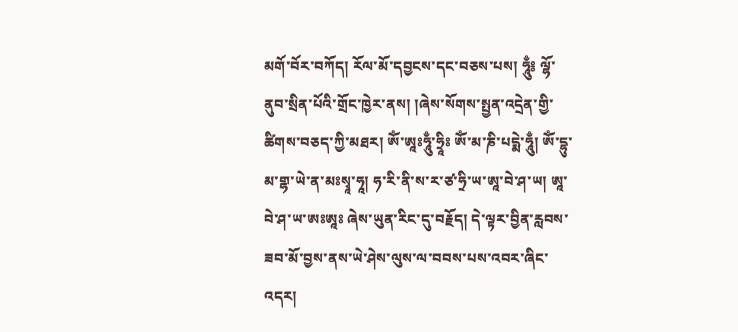མགོ་བོར་བཀོད། རོལ་མོ་དབྱངས་དང་བཅས་པས། ཧཱུྃ༔ ལྷོ་ནུབ་སྲིན་པོའི་གྲོང་ཁྱེར་ནས། །ཞེས་སོགས་སྤྱན་འདྲེན་གྱི་ཚིགས་བཅད་ཀྱི་མཐར། ཨོཾ་ཨཱཿཧཱུྃ་ཧྲཱིཿ ཨོཾ་མ་ཎི་པདྨེ་ཧཱུྃ། ཨོཾ་དྷུ་མ་གྷ་ཡེ་ན་མཿསྭཱ་ཧཱ། ཧ་རི་ནི་ས་ར་ཙ་ཧྲི་ཡ་ཨཱ་བེ་ཤ་ཡ། ཨཱ་བེ་ཤ་ཡ་ཨཿཨཱཿ ཞེས་ཡུན་རིང་དུ་བརྗོད། དེ་ལྟར་བྱིན་རླབས་ཟབ་མོ་བྱས་ནས་ཡེ་ཤེས་ལུས་ལ་བབས་པས་འབར་ཞིང་འདར།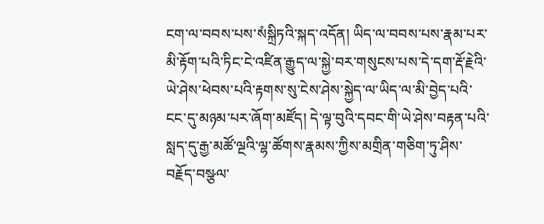ངག་ལ་བབས་པས་སཾསྐྲིཏའི་སྐད་འདོན། ཡིད་ལ་བབས་པས་རྣམ་པར་མི་རྟོག་པའི་ཏིང་ངེ་འཛིན་རྒྱུད་ལ་སྐྱེ་བར་གསུངས་པས་དེ་དག་རྡོ་རྗེའི་ཡེ་ཤེས་ཕེབས་པའི་རྟགས་སུ་ངེས་ཤེས་སྐྱེད་ལ་ཡིད་ལ་མི་བྱེད་པའི་ངང་དུ་མཉམ་པར་ཞོག་མཛོད། དེ་ལྟ་བུའི་དབང་གི་ཡེ་ཤེས་བརྟན་པའི་སླད་དུ་རྒྱ་མཚོ་ལྔའི་ལྷ་ཚོགས་རྣམས་ཀྱིས་མགྲིན་གཅིག་ཏུ་ཤིས་བརྗོད་བསྩལ་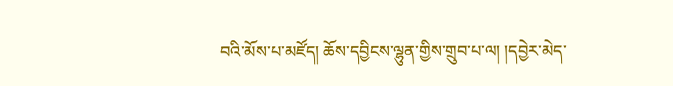བའི་མོས་པ་མཛོད། ཆོས་དབྱིངས་ལྷུན་གྱིས་གྲུབ་པ་ལ། །དབྱེར་མེད་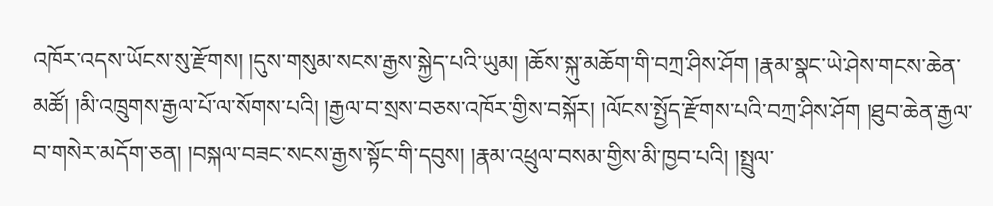འཁོར་འདས་ཡོངས་སུ་རྫོགས། །དུས་གསུམ་སངས་རྒྱས་སྐྱེད་པའི་ཡུམ། །ཆོས་སྐུ་མཆོག་གི་བཀྲ་ཤིས་ཤོག །རྣམ་སྣང་ཡེ་ཤེས་གངས་ཆེན་མཚོ། །མི་འཁྲུགས་རྒྱལ་པོ་ལ་སོགས་པའི། །རྒྱལ་བ་སྲས་བཅས་འཁོར་གྱིས་བསྐོར། །ལོངས་སྤྱོད་རྫོགས་པའི་བཀྲ་ཤིས་ཤོག །ཐུབ་ཆེན་རྒྱལ་བ་གསེར་མདོག་ཅན། །བསྐལ་བཟང་སངས་རྒྱས་སྟོང་གི་དབུས། །རྣམ་འཕྲུལ་བསམ་གྱིས་མི་ཁྱབ་པའི། །སྤྲུལ་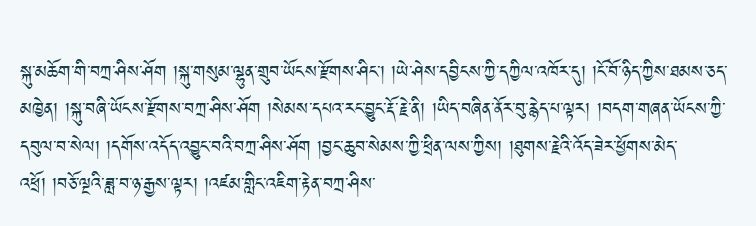སྐུ་མཆོག་གི་བཀྲ་ཤིས་ཤོག །སྐུ་གསུམ་ལྷུན་གྲུབ་ཡོངས་རྫོགས་ཤིང་། །ཡེ་ཤེས་དབྱིངས་ཀྱི་དཀྱིལ་འཁོར་དུ། །ངོ་བོ་ཉིད་ཀྱིས་ཐམས་ཅད་མཁྱེན། །སྐུ་བཞི་ཡོངས་རྫོགས་བཀྲ་ཤིས་ཤོག །སེམས་དཔའ་རང་བྱུང་རྡོ་རྗེ་ནི། །ཡིད་བཞིན་ནོར་བུ་རྙེད་པ་ལྟར། །བདག་གཞན་ཡོངས་ཀྱི་དབུལ་བ་སེལ། །དགོས་འདོད་འབྱུང་བའི་བཀྲ་ཤིས་ཤོག །བྱང་ཆུབ་སེམས་ཀྱི་ཕྲིན་ལས་ཀྱིས། །ཐུགས་རྗེའི་འོད་ཟེར་ཕྱོགས་མེད་འཕྲོ། །བཅོ་ལྔའི་ཟླ་བ་ཉ་རྒྱས་ལྟར། །འཛམ་གླིང་འཇིག་རྟེན་བཀྲ་ཤིས་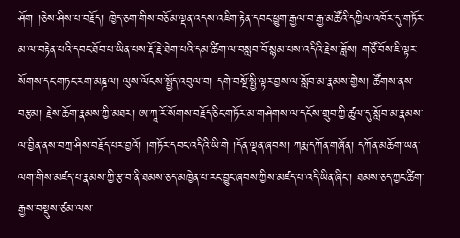ཤོག །ཅེས་ཤིས་པ་བརྗོད། ཁྱེད་ཅག་གིས་བཅོམ་ལྡན་འདས་འཇིག་རྟེན་དབང་ཕྱུག་རྒྱལ་བ་རྒྱ་མཚོའི་དཀྱིལ་འཁོར་དུ་གཏོར་མ་ལ་བརྟེན་པའི་དབང་ཐོབ་པ་ཡིན་པས་རྡོ་རྗེ་ཐེག་པའི་དམ་ཚིག་ལ་བསླབ་བོ་སྙམ་པས་འདིའི་རྗེས་ཟློས། གཙོ་བོས་ཇི་ལྟར་སོགས་དང་གཏང་རག་མཎྜལ། ལུས་ལོངས་སྤྱོད་འབུལ་བ། དགེ་བསྔོ་སྤྱི་ལྟར་བྱས་ལ་སློབ་མ་རྣམས་གྱེས། ཚོགས་ནས་བརྩམ། རྗེས་ཆོག་རྣམས་ཀྱི་མཐར། ཨ་ཀཱ་རོ་སོགས་བརྗོད་ཅིང་གཏོར་མ་གཤེགས་ལ་དངོས་གྲུབ་ཀྱི་ཚུལ་དུ་སློབ་མ་རྣམས་ལ་བྱིན་ནས་བཀྲ་ཤིས་བརྗོད་པར་བྱའོ། །གཏོར་དབང་འདིའི་ཡི་གེ །དོན་ལྡན་ཞབས། ཀརྨ་དཀོན་གཞོན། དཀོན་མཆོག་ཡན་ལག་གིས་མཛད་པ་རྣམས་ཀྱི་རྩ་བ་ནི་ཐམས་ཅད་མཁྱེན་པ་རང་བྱུང་ཞབས་ཀྱིས་མཛད་པ་འདི་ཡིན་ཞིང་། ཐམས་ཅད་ཀྱང་ཚིག་རྒྱས་བསྡུས་ཙམ་ལས་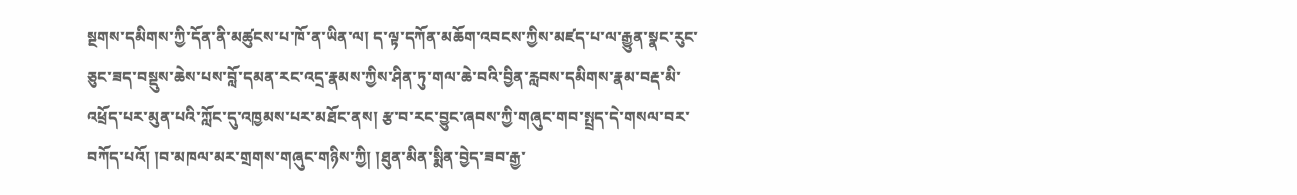སྔགས་དམིགས་ཀྱི་དོན་ནི་མཚུངས་པ་ཁོ་ན་ཡིན་ལ། ད་ལྟ་དཀོན་མཆོག་འབངས་ཀྱིས་མཛད་པ་ལ་རྒྱུན་སྣང་རུང་ཅུང་ཟད་བསྡུས་ཆེས་པས་བློ་དམན་རང་འདྲ་རྣམས་ཀྱིས་ཤིན་ཏུ་གལ་ཆེ་བའི་བྱིན་རླབས་དམིགས་རྣམ་བརྡ་མི་འཕྲོད་པར་མུན་པའི་ཀློང་དུ་འཁྱམས་པར་མཐོང་ནས། རྩ་བ་རང་བྱུང་ཞབས་ཀྱི་གཞུང་གབ་སྤྲད་དེ་གསལ་བར་བཀོད་པའོ། །བ་མཁལ་མར་གྲགས་གཞུང་གཉིས་ཀྱི། །ཐུན་མིན་སྨིན་བྱེད་ཟབ་རྒྱ་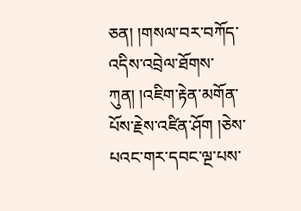ཅན། །གསལ་བར་བཀོད་འདིས་འབྲེལ་ཐོགས་ཀུན། །འཇིག་རྟེན་མགོན་པོས་རྗེས་འཛིན་ཤོག །ཅེས་པའང་གར་དབང་ལྔ་པས་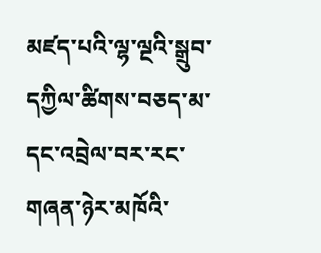མཛད་པའི་ལྷ་ལྔའི་སྒྲུབ་དཀྱིལ་ཚིགས་བཅད་མ་དང་འབྲེལ་བར་རང་གཞན་ཉེར་མཁོའི་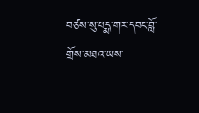བཙས་སུ་པདྨ་གར་དབང་བློ་གྲོས་མཐའ་ཡས་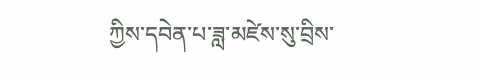ཀྱིས་དབེན་པ་ཟླ་མཛེས་སུ་བྲིས་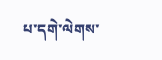པ་དགེ་ལེགས་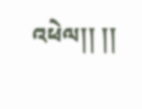འཕེལ།། །།